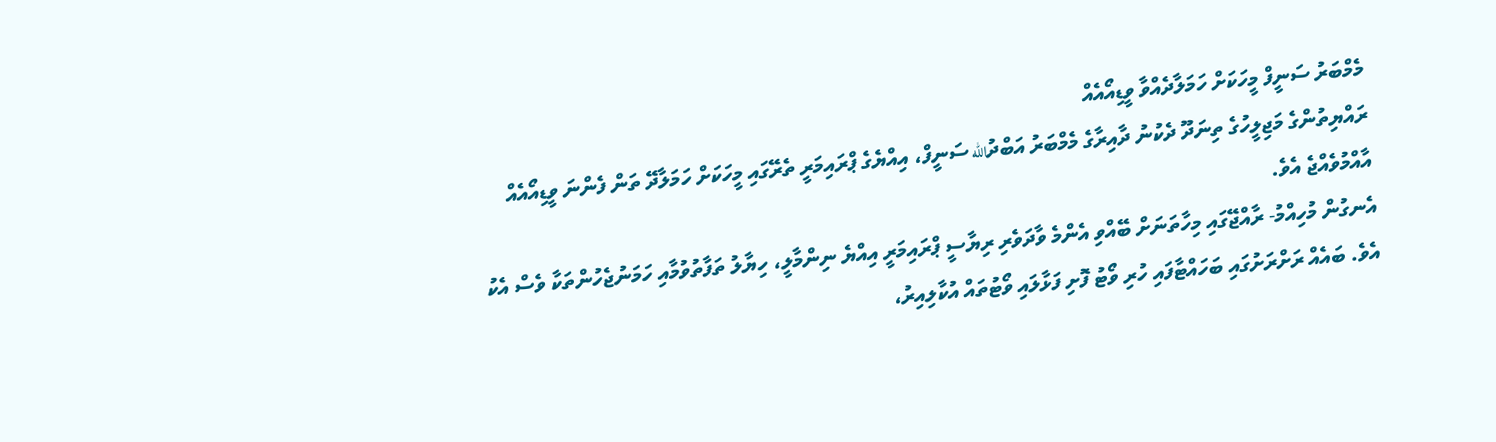މެމްބަރު ސަނީފް މީހަކަށް ހަމަލާދެއްވާ ވީޑިއޯއެއް
ރައްޔިތުންގެ މަޖިލީހުގެ ތިނަދޫ ދެކުނު ދާއިރާގެ މެމްބަރު އަބްދުالله ސަނީފް، އިއްޔެގެ ޕްރައިމަރީ ތެރޭގައި މީހަކަށް ހަމަލާދޭ ތަން ފެންނަ ވީޑިއޯއެއް އާއްމުވެއްޖެ އެވެ.
އެނގުން މުހިއްމު- ރާއްޖޭގައި މިހާތަނަށް ބޭއްވި އެންމެ ވާދަވެރި ރިޔާސީ ޕްރައިމަރީ އިއްޔެ ނިންމާލީ، ހިޔާލު ތަފާތުވުމާއި ހަމަނުޖެހުންތަކާ ވެސް އެކު އެވެ. ބައެއް ރަށްރަށުގައި ބަހައްޓާފައި ހުރި ވޯޓު ފޮށި ފަޅާލައި ވޯޓުތައް އުކާލިއިރު،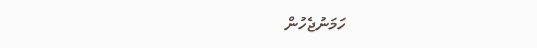ހަމަނުޖެހުން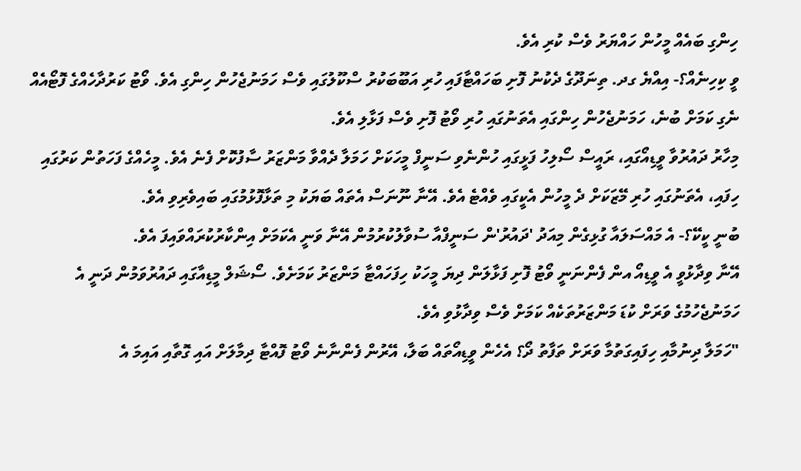ހިންގި ބައެއް މީހުން ހައްޔަރު ވެސް ކުރި އެވެ.
ވީ ކިހިނެއް؟- އިއްޔެ ގދ. ތިނަދޫގެ ދެކުނު ފޮށި ބަހައްޓާފައި ހުރި އަބޫބަކުރު ސްކޫލުގައި ވެސް ހަމަނުޖެހުން ހިންގި އެވެ. ވޯޓު ކަރުދާހެއްގެ ފޮޓޯއެއް ނެގި ކަމަށް ބުނެ، ހަމަނުޖެހުން ހިންގައި އެތަނުގައި ހުރި ވޯޓު ފޮށި ވެސް ފަޅާލި އެވެ.
މިހާރު ދައުރުވާ ވީޑިއޯގައި، ރައީސް ސޯލިހު ފަޅީގައި ހުންނެވި ސަނީފް މީހަކަށް ހަމަލާ ދެއްވާ މަންޒަރު ސާފުކޮށް ފެނެ އެވެ. މީހެއްގެ ފަހަތުން ކަރުގައި ހިފައި، އެތަނުގައި ހުރި މޭޒަކަށް ދެ މީހުން އެކީގައި ވެއްޓެ އެވެ. އޭނާ ނޫނަސް އެތައް ބަޔަކު މި ތަޅާފޮޅުމުގައި ބައިވެރިވި އެވެ.
ބުނީ ކީކޭ؟- އެ މައްސަލައާ ގުޅިގެން މިއަދު 'ދައުރު'ން ސަނީފްއާ ސުވާލުކުރުމުން އޭނާ ވަނީ އެކަމަށް އިންކާރުކުރައްވައިފަ އެވެ.
އޭނާ ވިދާޅުވީ އެ ވީޑިއޯ އން ފެންނަނީ ވޯޓު ފޮށި ފަޅާލަން ދިޔަ މީހަކު ހިފަހައްޓާ މަންޒަރު ކަމަށެވެ. ސޯޝަލް މީޑިއާގައި ދައުރުވަމުން ދަނީ އެ ހަމަނުޖެހުމުގެ ވަރަށް ކުޑަ މަންޒަރުތަކެއް ކަމަށް ވެސް ވިދާޅުވި އެވެ.
"ހަމަލާ ދިނުމާއި ހިފައިގަތުމާ ވަރަށް ތަފާތު ދޯ؟ އެހެން ވީޑިއޯތައް ބަލާ، އޭރުން ފެންނާނެ ވޯޓު ފޮއްޓާ ދިމާލަށް އައި ގޮތާއި އައިމަ އެ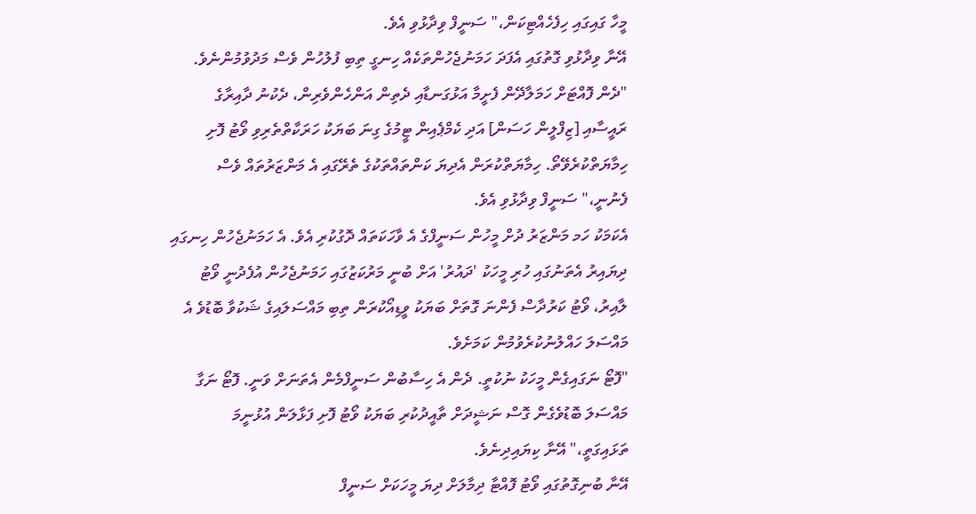މީހާ ގައިގައި ހިފެހެއްޓިކަން،" ސަނީފް ވިދާޅުވި އެވެ.
އޭނާ ވިދާޅުވި ގޮތުގައި އެފަދަ ހަމަނުޖެހުންތަކެއް ހިނގީ ތިބި ފުލުހުން ވެސް މަދުވުމުންނެވެ.
"ދެން ފޮއްޓަށް ހަމަލާދޭން ފެށީމާ އަޅުގަނޑާއި ދެތިން އަންހެންވެރިން، ދެކުނު ދާއިރާގެ ރައީސާއި [ޒިފްލީން ހަސަން] އަދި ކެމްޕެއިން ޓީމުގެ ގިނަ ބަޔަކު ހަރަކާތްތެރިވި ވޯޓު ފޮށި ހިމާޔަތްކުރެވޭތޯ. ހިމާޔަތްކުރަން އެދިޔަ ކަންތައްތަކުގެ ތެރޭގައި އެ މަންޒަރުތައް ވެސް ފެނުނީ،" ސަނީފް ވިދާޅުވި އެވެ.
އެކަމަކު ހަމ މަންޒަރު ދުށް މީހުން ސަނީފްގެ އެ ވާހަކަތައް ދޮގުކުރި އެވެ. އެ ހަމަނުޖެހުން ހިނގައި ދިޔައިރު އެތަނުގައި ހުރި މީހަކު 'ދައުރު' އަށް ބުނީ މަރުކަޒުގައި ހަމަނުޖެހުން އުފެދުނީ ވޯޓު ލާއިރު، ވޯޓު ކަރުދާސް ފެންނަ ގޮތަށް ބަޔަކު ވީޑިއޯކުރަން ތިބި މައްސަލައިގެ ޝަކުވާ ބޮޑުވެ އެ މައްސަލަ ހައްލުނުކުރެވުމުން ކަމަށެވެ.
"ފޮޓޯ ނަގައިގެން މީހަކު ނުކުތީ. ދެން އެ ހިސާބުން ސަނީފްމެން އެތަނަށް ވަނީ. ފޮޓޯ ނަގާ މައްސަލަ ބޮޑުވެގެން ގޮސް ނަޝީދަށް ތާއީދުކުރި ބަޔަކު ވޯޓު ފޮށި ފަޅާލަން އުޅުނީމަ ތަޅައިގަތީ،" އޭނާ ކިޔައިދިނެވެ.
އޭނާ ބުނިގޮތުގައި ވޯޓު ފޮއްޓާ ދިމާލަށް ދިޔަ މީހަކަށް ސަނީފް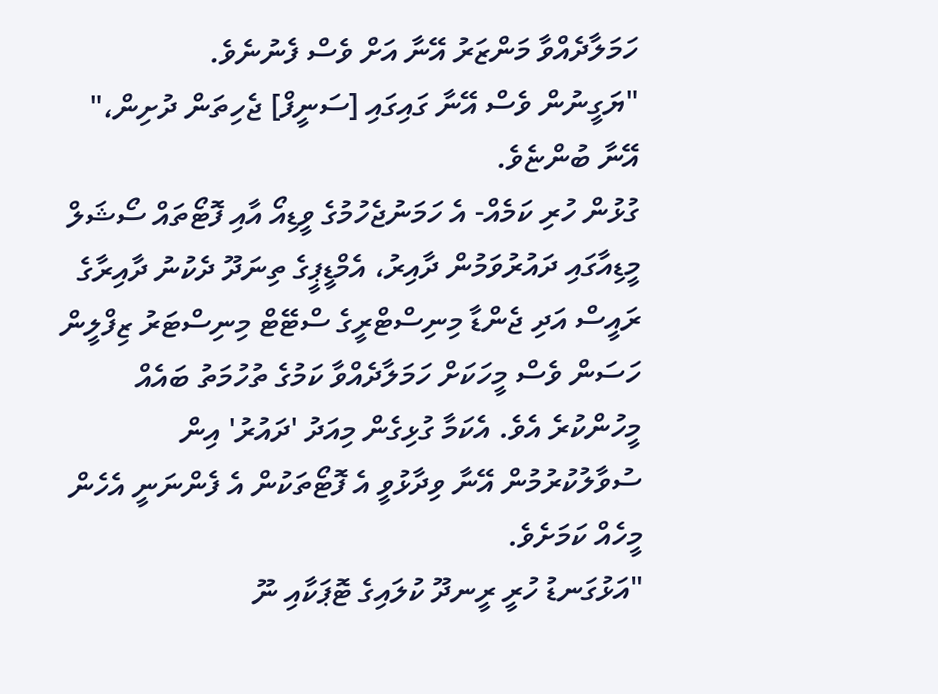ހަމަލާދެއްވާ މަންޒަރު އޭނާ އަށް ވެސް ފެނުނެވެ.
"ޔަގީނުން ވެސް އޭނާ ގައިގައި [ސަނީފް] ޖެހިތަން ދުށިން،" އޭނާ ބުންޏެވެ.
ގުޅުން ހުރި ކަމެއް- އެ ހަމަނުޖެހުމުގެ ވީޑިއޯ އާއި ފޮޓޯތައް ސޯޝަލް މީޑިއާގައި ދައުރުވަމުން ދާއިރު، އެމްޑީޕީގެ ތިނަދޫ ދެކުނު ދާއިރާގެ ރައީސް އަދި ޖެންޑާ މިނިސްޓްރީގެ ސްޓޭޓް މިނިސްޓަރު ޒިފްލީން ހަސަން ވެސް މީހަކަށް ހަމަލާދެއްވާ ކަމުގެ ތުހުމަތު ބައެއް މީހުންކުރެ އެވެ. އެކަމާ ގުޅިގެން މިއަދު 'ދައުރު' އިން ސުވާލުކުރުމުން އޭނާ ވިދާޅުވީ އެ ފޮޓޯތަކުން އެ ފެންނަނީ އެހެން މީހެއް ކަމަށެވެ.
"އަޅުގަނޑު ހުރީ ރީނދޫ ކުލައިގެ ޓޮޕަކާއި ނޫ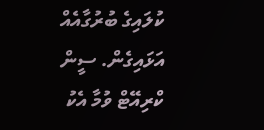ކުލައިގެ ބުރުގާއެއް އަޅައިގެން. ސީން ކްރިއޭޓް ވުމާ އެކު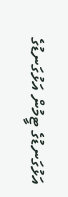އަޅުގަނޑުގެ ޓީމުން އަޅުގަނޑުގެ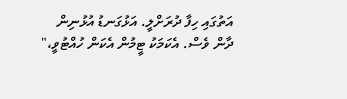އަތުގައި ހިފާ ދުރަށްލީ. އަޅުގަނޑު އުޅުނިން ދާން ވެސް. އެކަމަކު ޓީމުން އެކަން ހުއްޓުވީ،"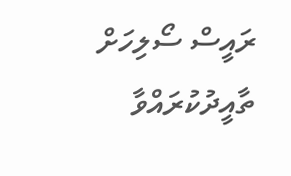ރައީސް ސޯލިހަށް ތާއީދުކުރައްވާ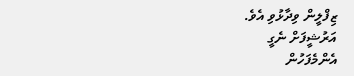ޒިފްލީން ވިދާޅުވި އެވެ.
އަރުޝީފަށް ނެގީ
އެންމެފަހުން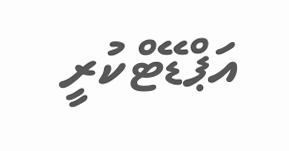އަޕްޑޭޓްކުރީ